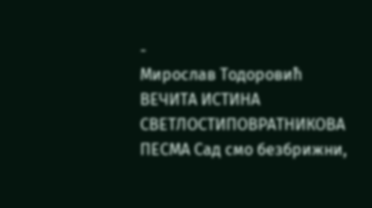-
Мирослав Тодоровић
ВЕЧИТА ИСТИНА СВЕТЛОСТИПОВРАТНИКОВА ПЕСМА Сад смо безбрижни,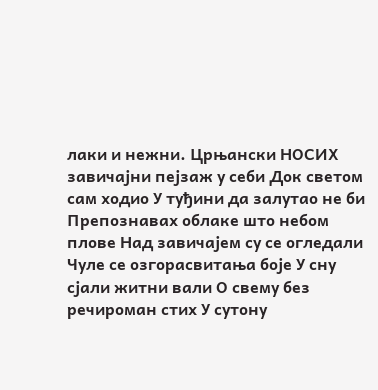лаки и нежни. Црњански НОСИХ завичајни пејзаж у себи Док светом сам ходио У туђини да залутао не би Препознавах облаке што небом плове Над завичајем су се огледали Чуле се озгорасвитања боје У сну сјали житни вали О свему без речироман стих У сутону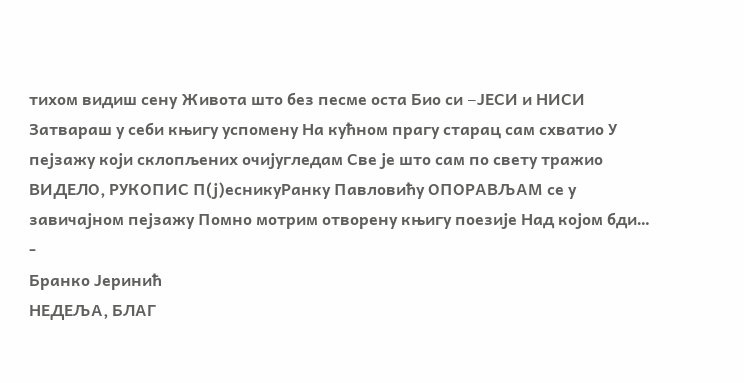тихом видиш сену Живота што без песме оста Био си –JEСИ и НИСИ Затвараш у себи књигу успомену На кућном прагу старац сам схватио У пејзажу који склопљених очијугледам Све је што сам по свету тражио ВИДЕЛО, РУКОПИС П(ј)есникуРанку Павловићу ОПОРАВЉАМ се у завичајном пејзажу Помно мотрим отворену књигу поезије Над којом бди…
-
Бранко Јеринић
НЕДЕЉА, БЛАГ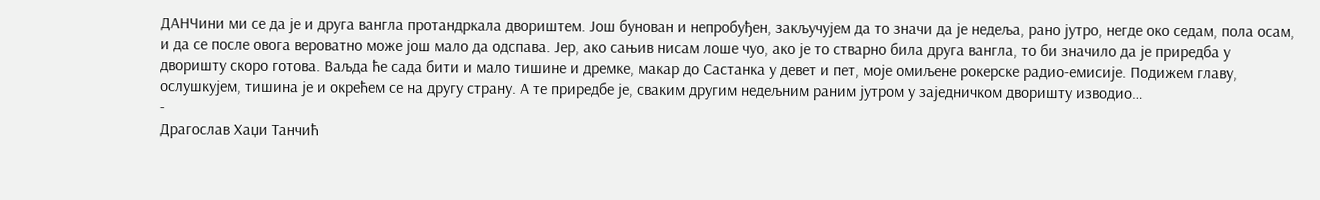ДАНЧини ми се да је и друга вангла протандркала двориштем. Још бунован и непробуђен, закључујем да то значи да је недеља, рано јутро, негде око седам, пола осам, и да се после овога вероватно може још мало да одспава. Јер, ако сањив нисам лоше чуо, ако је то стварно била друга вангла, то би значило да је приредба у дворишту скоро готова. Ваљда ће сада бити и мало тишине и дремке, макар до Састанка у девет и пет, моје омиљене рокерске радио-емисије. Подижем главу, ослушкујем, тишина је и окрећем се на другу страну. А те приредбе је, сваким другим недељним раним јутром у заједничком дворишту изводио…
-
Драгослав Хаџи Танчић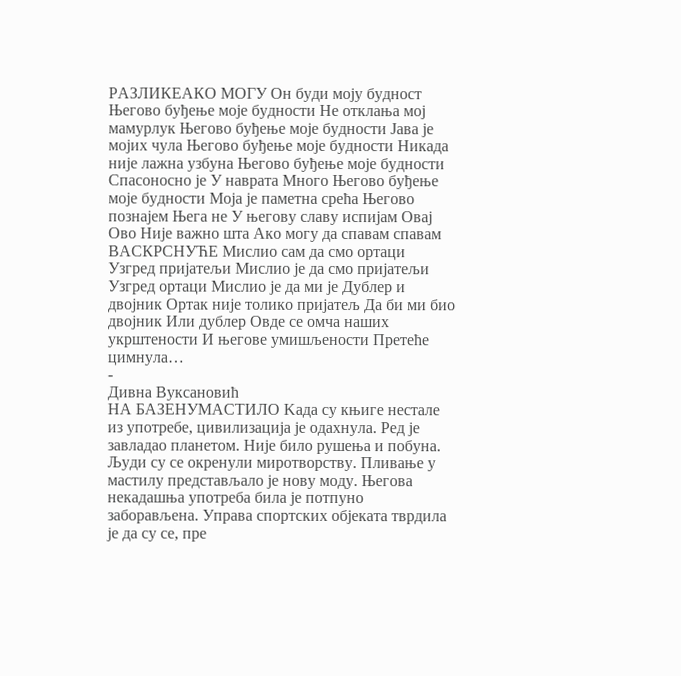РАЗЛИКЕАКО МОГУ Он буди моју будност Његово буђење моје будности Не отклања мој мамурлук Његово буђење моје будности Јава је мојих чула Његово буђење моје будности Никада није лажна узбуна Његово буђење моје будности Спасоносно је У наврата Много Његово буђење моје будности Моја је паметна срећа Његово познајем Њега не У његову славу испијам Овај Ово Није важно шта Ако могу да спавам спавам ВАСКРСНУЋЕ Мислио сам да смо ортаци Узгред пријатељи Мислио је да смо пријатељи Узгред ортаци Мислио је да ми је Дублер и двојник Ортак није толико пријатељ Да би ми био двојник Или дублер Овде се омча наших укрштености И његове умишљености Претеће цимнула…
-
Дивна Вуксановић
НА БАЗЕНУМАСТИЛО Kада су књиге нестале из употребе, цивилизација је одахнула. Ред је завладао планетом. Није било рушења и побуна. Људи су се окренули миротворству. Пливање у мастилу представљало је нову моду. Његова некадашња употреба била је потпуно заборављена. Управа спортских објеката тврдила је да су се, пре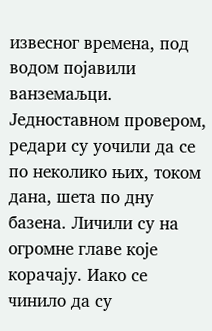извесног времена, под водом појавили ванземаљци. Једноставном провером, редари су уочили да се по неколико њих, током дана, шета по дну базена. Личили су на огромне главе које корачају. Иако се чинило да су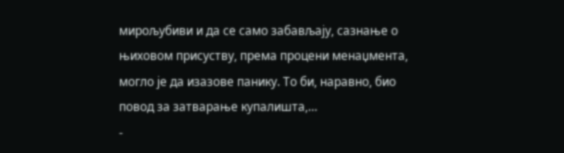мирољубиви и да се само забављају, сазнање о њиховом присуству, према процени менаџмента, могло је да изазове панику. То би, наравно, био повод за затварање купалишта,…
-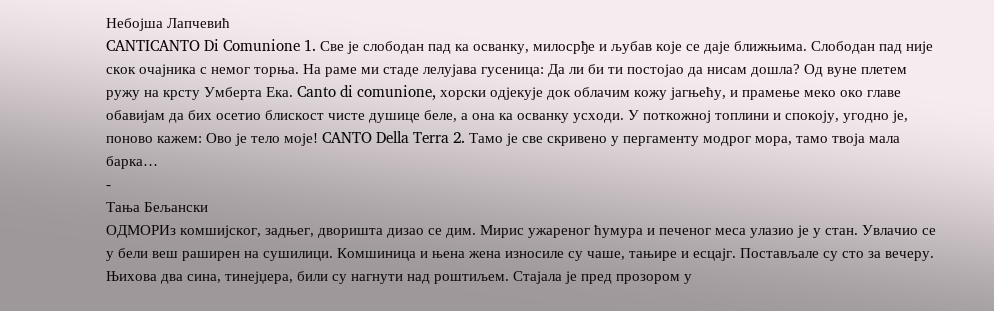Небојша Лапчевић
CANTICANTO Di Comunione 1. Све је слободан пад ка осванку, милосрђе и љубав које се даје ближњима. Слободан пад није скок очајника с немог торња. На раме ми стаде лелујава гусеница: Да ли би ти постојао да нисам дошла? Од вуне плетем ружу на крсту Умберта Ека. Canto di comunione, хорски одјекује док облачим кожу јагњећу, и прамење меко око главе обавијам да бих осетио блискост чисте душице беле, а она ка осванку усходи. У поткожној топлини и спокоју, угодно је, поново кажем: Ово је тело моје! CANTO Della Terra 2. Тамо је све скривено у пергаменту модрог мора, тамо твоја мала барка…
-
Тања Бељански
ОДМОРИз комшијског, задњег, дворишта дизао се дим. Мирис ужареног ћумура и печеног меса улазио је у стан. Увлачио се у бели веш раширен на сушилици. Комшиница и њена жена износиле су чаше, тањире и есцајг. Постављале су сто за вечеру. Њихова два сина, тинејџера, били су нагнути над роштиљем. Стајала је пред прозором у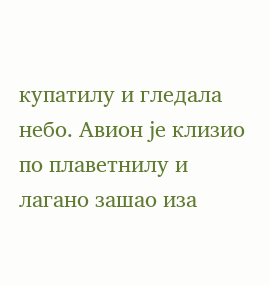купатилу и гледала небо. Авион је клизио по плаветнилу и лагано зашао иза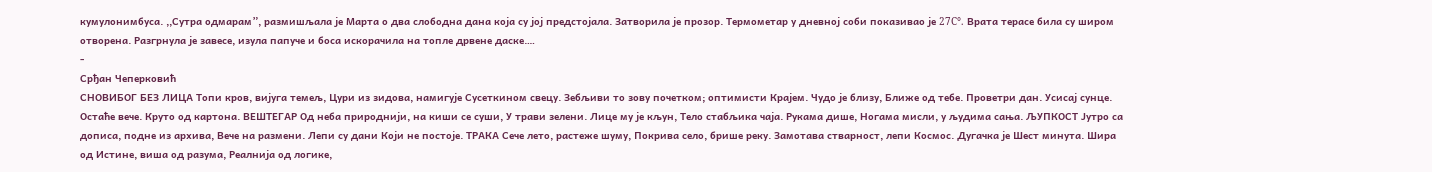кумулонимбуса. ,,Сутра одмарам”, размишљала је Марта о два слободна дана која су јој предстојала. Затворила је прозор. Термометар у дневној соби показивао је 27C°. Врата терасе била су широм отворена. Разгрнула је завесе, изула папуче и боса искорачила на топле дрвене даске.…
-
Срђан Чеперковић
СНОВИБОГ БЕЗ ЛИЦА Топи кров, вијуга темељ, Цури из зидова, намигује Сусеткином свецу. Зебљиви то зову почетком; оптимисти Крајем. Чудо је близу, Ближе од тебе. Проветри дан. Усисај сунце. Остаће вече. Круто од картона. ВЕШТЕГАР Од неба природнији, на киши се суши, У трави зелени. Лице му је кљун, Тело стабљика чаја. Рукама дише, Ногама мисли, у људима сања. ЉУПКОСТ Јутро са дописа, подне из архива, Вече на размени. Лепи су дани Који не постоје. ТРАКА Сече лето, растеже шуму, Покрива село, брише реку. Замотава стварност, лепи Космос. Дугачка је Шест минута. Шира од Истине, виша од разума, Реалнија од логике,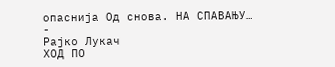опаснија Од снова. НА СПАВАЊУ…
-
Рајко Лукач
ХОД ПО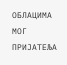ОБЛАЦИМА МОГ ПРИЈАТЕЉА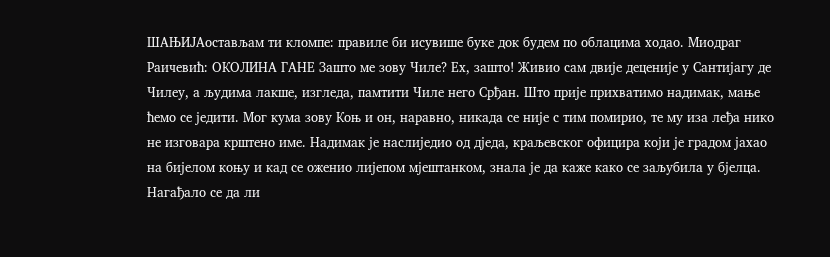ШАЊИЈАостављам ти кломпе: правиле би исувише буке док будем по облацима ходао. Миодраг Раичевић: ОКОЛИНА ГАНЕ Зашто ме зову Чиле? Ех, зашто! Живио сам двије деценије у Сaнтијагу де Чилеу, а људима лакше, изгледа, памтити Чиле него Срђан. Што прије прихватимо надимак, мање ћемо се једити. Мог кума зову Коњ и он, наравно, никада се није с тим помирио, те му иза леђа нико не изговара крштено име. Надимак је наслиједио од дједа, краљевског официра који је градом јахао на бијелом коњу и кад се оженио лијепом мјештанком, знала је да каже како се заљубила у бјелца. Нагађало се да ли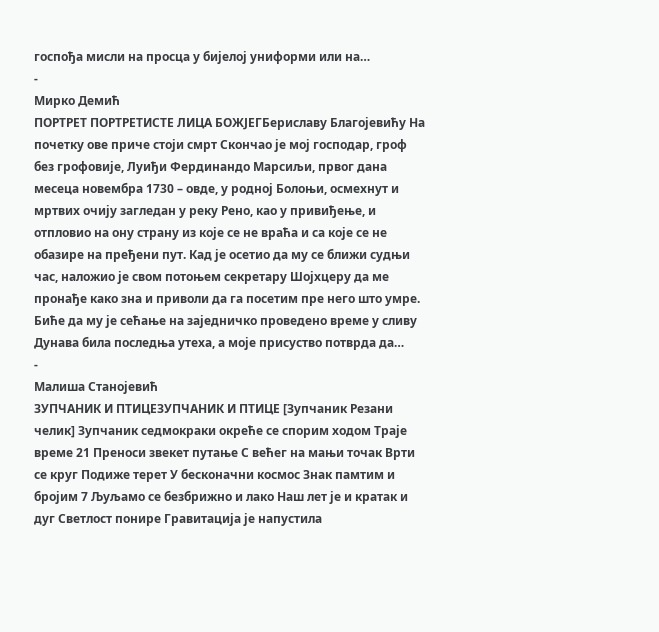госпођа мисли на просца у бијелој униформи или на…
-
Мирко Демић
ПОРТРЕТ ПОРТРЕТИСТЕ ЛИЦА БОЖЈЕГБериславу Благојевићу На почетку ове приче стоји смрт Скончао је мој господар, гроф без грофовије, Луиђи Фердинандо Марсиљи, првог дана месеца новембра 1730 – овде, у родној Болоњи, осмехнут и мртвих очију загледан у реку Рено, као у привиђење, и отпловио на ону страну из које се не враћа и са које се не обазире на пређени пут. Кад је осетио да му се ближи судњи час, наложио је свом потоњем секретару Шојхцеру да ме пронађе како зна и приволи да га посетим пре него што умре. Биће да му је сећање на заједничко проведено време у сливу Дунава била последња утеха, а моје присуство потврда да…
-
Малиша Станојевић
ЗУПЧАНИК И ПТИЦЕЗУПЧАНИК И ПТИЦЕ [Зупчаник Резани челик] Зупчаник седмокраки окреће се спорим ходом Траје време 21 Преноси звекет путање С већег на мањи точак Врти се круг Подиже терет У бесконачни космос Знак памтим и бројим 7 Љуљамо се безбрижно и лако Наш лет је и кратак и дуг Светлост понире Гравитација је напустила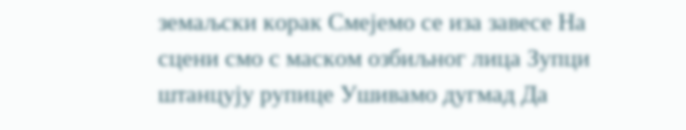земаљски корак Смејемо се иза завесе На сцени смо с маском озбиљног лица Зупци штанцују рупице Ушивамо дугмад Да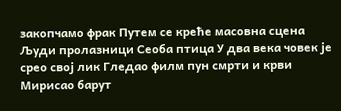закопчамо фрак Путем се креће масовна сцена Људи пролазници Сеоба птица У два века човек је срео свој лик Гледао филм пун смрти и крви Мирисао барут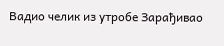Вадио челик из утробе Зарађивао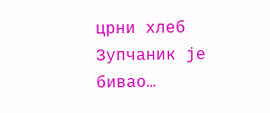црни хлеб Зупчаник је бивао…